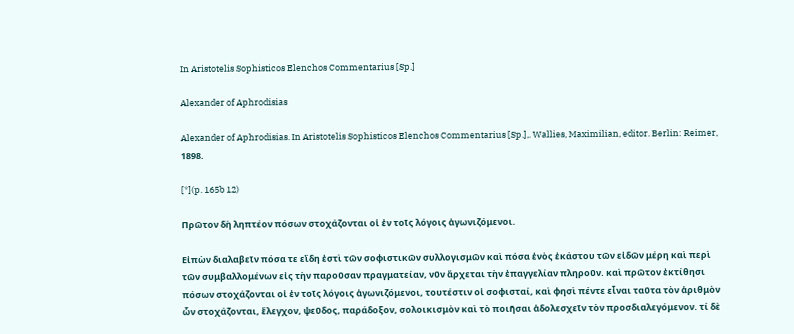In Aristotelis Sophisticos Elenchos Commentarius [Sp.]

Alexander of Aphrodisias

Alexander of Aphrodisias. In Aristotelis Sophisticos Elenchos Commentarius [Sp.],. Wallies, Maximilian, editor. Berlin: Reimer, 1898.

[*](p. 165b 12)

Πρῶτον δὴ ληπτέον πόσων στοχάζονται οἱ ἐν τοῖς λόγοις ἀγωνιζόμενοι.

Εἰπὼν διαλαβεῖν πόσα τε εἴδη ἐστὶ τῶν σοφιστικῶν συλλογισμῶν καὶ πόσα ἑνὸς ἑκάστου τῶν εἰδῶν μέρη καὶ περὶ τῶν συμβαλλομένων εἰς τὴν παροῦσαν πραγματείαν, νῦν ἄρχεται τὴν ἐπαγγελίαν πληροῦν. καὶ πρῶτον ἐκτίθησι πόσων στοχάζονται οἱ ἐν τοῖς λόγοις ἀγωνιζόμενοι, τουτέστιν οἱ σοφισταί, καὶ φησὶ πέντε εἶναι ταῦτα τὸν ἀριθμὸν ὧν στοχάζονται, ἔλεγχον, ψεῦδος, παράδοξον, σολοικισμὸν καὶ τὸ ποιῆσαι ἀδολεσχεῖν τὸν προσδιαλεγόμενον. τί δὲ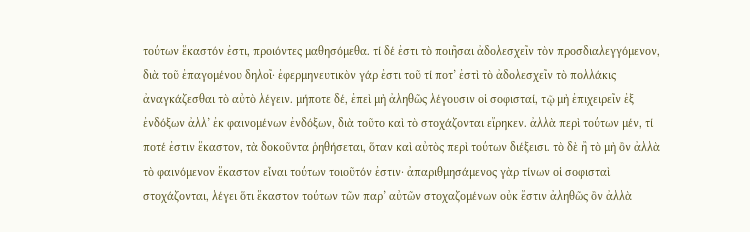τούτων ἕκαστόν ἐστι, προιόντες μαθησόμεθα. τί δέ ἐστι τὸ ποιῆσαι ἀδολεσχεῖν τὸν προσδιαλεγγόμενον, διὰ τοῦ ἐπαγομένου δηλοῖ· ἐφερμηνευτικὸν γάρ ἐστι τοῦ τί ποτ’ ἐστὶ τὸ ἀδολεσχεῖν τὸ πολλάκις ἀναγκάζεσθαι τὸ αὐτὸ λέγειν. μήποτε δέ, ἐπεὶ μὴ ἀληθῶς λέγουσιν οἱ σοφισταί, τῷ μὴ ἐπιχειρεῖν ἐξ ἐνδόξων ἀλλ’ ἐκ φαινομένων ἐνδόξων, διὰ τοῦτο καὶ τὸ στοχάζονται εἴρηκεν. ἀλλὰ περὶ τούτων μέν, τί ποτέ ἐστιν ἕκαστον, τὰ δοκοῦντα ῥηθήσεται, ὅταν καὶ αὐτὸς περὶ τούτων διέξεισι. τὸ δὲ ἢ τὸ μὴ ὂν ἀλλὰ τὸ φαινόμενον ἕκαστον εἶναι τούτων τοιοῦτόν ἐστιν· ἀπαριθμησάμενος γὰρ τίνων οἱ σοφισταὶ στοχάζονται, λέγει ὅτι ἕκαστον τούτων τῶν παρ’ αὐτῶν στοχαζομένων οὐκ ἔστιν ἀληθῶς ὂν ἀλλὰ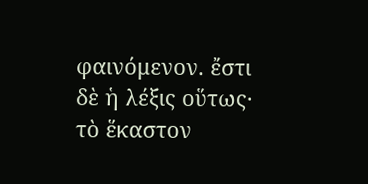φαινόμενον. ἔστι δὲ ἡ λέξις οὕτως· τὸ ἕκαστον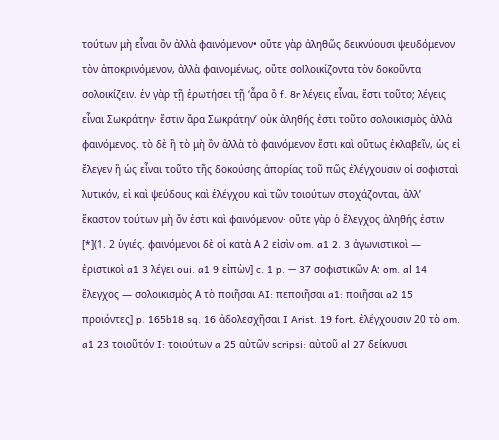τούτων μὴ εἶναι ὂν ἀλλὰ φαινόμενον• οὔτε γὰρ ἀληθῶς δεικνύουσι ψευδόμενον τὸν ἀποκρινόμενον, ἀλλὰ φαινομένως, οὔτε σοlλοικίζοντα τὸν δοκοῦντα σολοικίζειν. ἐν γὰρ τῇ ἐρωτήσει τῇ ‘ἆρα ὂ f. 8r λέγεις εἶναι, ἔστι τοῦτο; λέγεις εἶναι Σωκράτην· ἔστιν ἄρα Σωκράτην’ οὐκ ἀληθής ἐστι τοῦτο σολοικισμὸς ἀλλὰ φαινόμενος. τὸ δὲ ἢ τὸ μὴ ὂν ἀλλὰ τὸ φαινόμενον ἔστι καὶ οὕτως ἐκλαβεῖν, ὡς εἰ ἔλεγεν ἢ ὡς εἶναι τοῦτο τῆς δοκούσης ἀπορίας τοῦ πῶς ἐλέγχουσιν οἱ σοφισταὶ λυτικόν, εἰ καὶ ψεύδους καὶ ἐλέγχου καὶ τῶν τοιούτων στοχάζονται, ἀλλ’ ἕκαστον τούτων μὴ ὄν ἐστι καὶ φαινόμενον· οὔτε γὰρ ὁ ἔλεγχος ἀληθής ἐστιν [*](1. 2 ὑγιές. φαινόμενοι δὲ οἱ κατὰ Α 2 εἰσὶν om. a1 2. 3 ἀγωνιστικοὶ — ἐριστικοὶ a1 3 λέγει oui. a1 9 εἰπὼν] c. 1 p. — 37 σοφιστικῶν Α: om. al 14 ἔλεγχος — σολοικισμὸς Α τὸ ποιῆσαι AI: πεποιῆσαι a1: ποιῆσαι a2 15 προιόντες] p. 165b18 sq. 16 ἀδολεσχῆσαι I Arist. 19 fort. ἐλέγχουσιν 20 τὸ om. a1 23 τοιοῦτόν I: τοιούτων a 25 αὐτῶν scripsi: αὐτοῦ al 27 δείκνυσι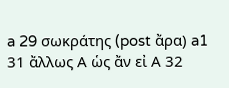a 29 σωκράτης (post ἄρα) a1 31 ἄλλως Α ὡς ἄν εἰ Α 32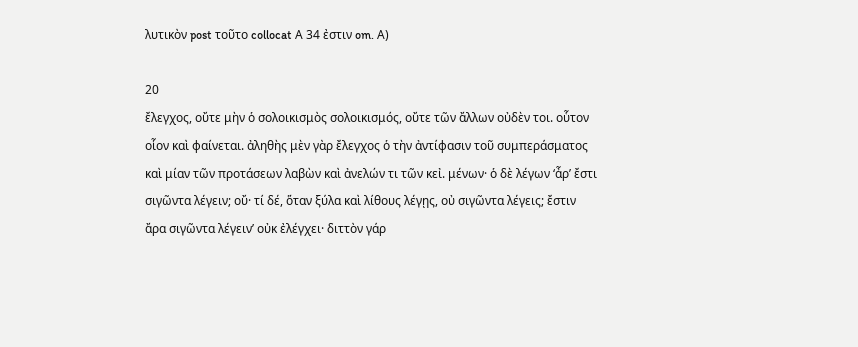λυτικὸν post τοῦτο collocat Α 34 ἐστιν om. Α)

20
ἔλεγχος, οὔτε μὴν ὁ σολοικισμὸς σολοικισμός, οὔτε τῶν ἄλλων οὐδὲν τοι. οὗτον οἷον καὶ φαίνεται. ἀληθὴς μὲν γὰρ ἔλεγχος ὁ τὴν ἀντίφασιν τοῦ συμπεράσματος καὶ μίαν τῶν προτάσεων λαβὼν καὶ ἀνελών τι τῶν κεἰ. μένων· ὁ δὲ λέγων ‘ἆρ’ ἔστι σιγῶντα λέγειν; οὔ· τί δέ, ὅταν ξύλα καὶ λίθους λέγῃς, οὐ σιγῶντα λέγεις; ἔστιν ἄρα σιγῶντα λέγειν’ οὐκ ἐλέγχει· διττὸν γάρ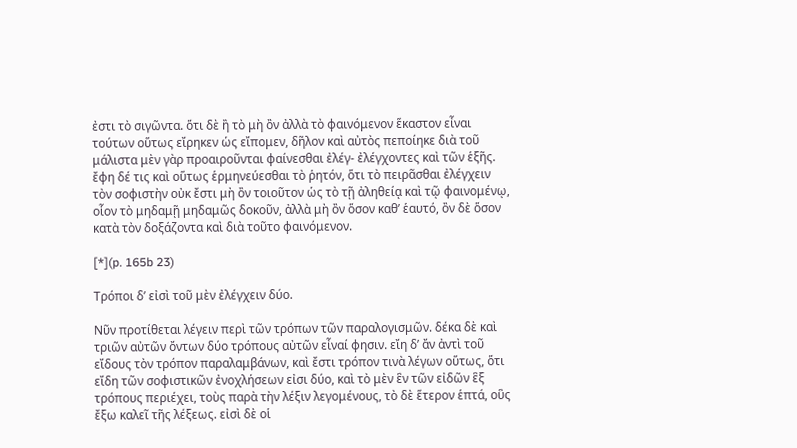ἐστι τὸ σιγῶντα. ὅτι δὲ ἢ τὸ μὴ ὂν ἀλλὰ τὸ φαινόμενον ἕκαστον εἶναι τούτων οὕτως εἴρηκεν ὡς εἴπομεν, δῆλον καὶ αὐτὸς πεποίηκε διὰ τοῦ μάλιστα μὲν γὰρ προαιροῦνται φαίνεσθαι ἐλέγ- ἐλέγχοντες καὶ τῶν ἑξῆς. ἔφη δέ τις καὶ οὕτως ἑρμηνεύεσθαι τὸ ῥητόν, ὅτι τὸ πειρᾶσθαι ἐλέγχειν τὸν σοφιστὴν οὐκ ἔστι μὴ ὂν τοιοῦτον ὡς τὸ τῇ ἀληθείᾳ καὶ τῷ φαινομένῳ, οἷον τὸ μηδαμῇ μηδαμῶς δοκοῦν, ἀλλὰ μὴ ὂν ὅσον καθ’ ἑαυτό, ὂν δὲ ὅσον κατὰ τὸν δοξάζοντα καὶ διὰ τοῦτο φαινόμενον.

[*](p. 165b 23)

Tρόποι δ’ εἰσὶ τοῦ μὲν ἐλέγχειν δύο.

Νῦν προτίθεται λέγειν περὶ τῶν τρόπων τῶν παραλογισμῶν. δέκα δὲ καὶ τριῶν αὐτῶν ὄντων δύο τρόπους αὐτῶν εἶναί φησιν. εἴη δ’ ἄν ἀντὶ τοῦ εἴδους τὸν τρόπον παραλαμβάνων, καὶ ἔστι τρόπον τινὰ λέγων οὕτως, ὅτι εἴδη τῶν σοφιστικῶν ἐνοχλήσεων εἰσι δύο, καὶ τὸ μὲν ἓν τῶν εἰδῶν ἓξ τρόπους περιέχει, τοὺς παρὰ τὴν λέξιν λεγομένους, τὸ δὲ ἕτερον ἑπτά, οὓς ἔξω καλεῖ τῆς λέξεως. εἰσὶ δὲ οἱ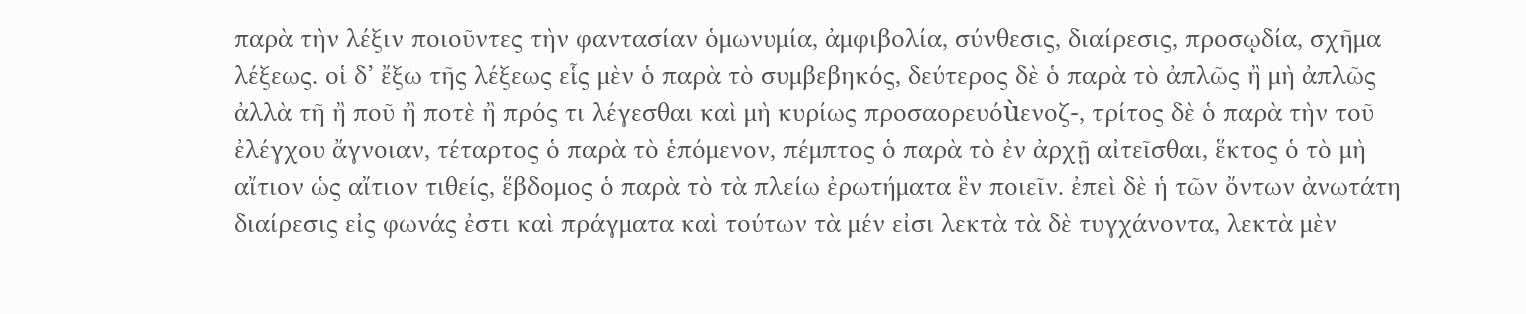παρὰ τὴν λέξιν ποιοῦντες τὴν φαντασίαν ὁμωνυμία, ἀμφιβολία, σύνθεσις, διαίρεσις, προσῳδία, σχῆμα λέξεως. οἱ δ’ ἔξω τῆς λέξεως εἷς μὲν ὁ παρὰ τὸ συμβεβηκός, δεύτερος δὲ ὁ παρὰ τὸ ἀπλῶς ἢ μὴ ἀπλῶς ἀλλὰ τῆ ἢ ποῦ ἢ ποτὲ ἢ πρός τι λέγεσθαι καὶ μὴ κυρίως προσαορευόùενοζ-, τρίτος δὲ ὁ παρὰ τὴν τοῦ ἐλέγχου ἄγνοιαν, τέταρτος ὁ παρὰ τὸ ἑπόμενον, πέμπτος ὁ παρὰ τὸ ἐν ἀρχῇ αἰτεῖσθαι, ἕκτος ὁ τὸ μὴ αἴτιον ὡς αἴτιον τιθείς, ἕβδομος ὁ παρὰ τὸ τὰ πλείω ἐρωτήματα ἓν ποιεῖν. ἐπεὶ δὲ ἡ τῶν ὄντων ἀνωτάτη διαίρεσις εἰς φωνάς ἐστι καὶ πράγματα καὶ τούτων τὰ μέν εἰσι λεκτὰ τὰ δὲ τυγχάνοντα, λεκτὰ μὲν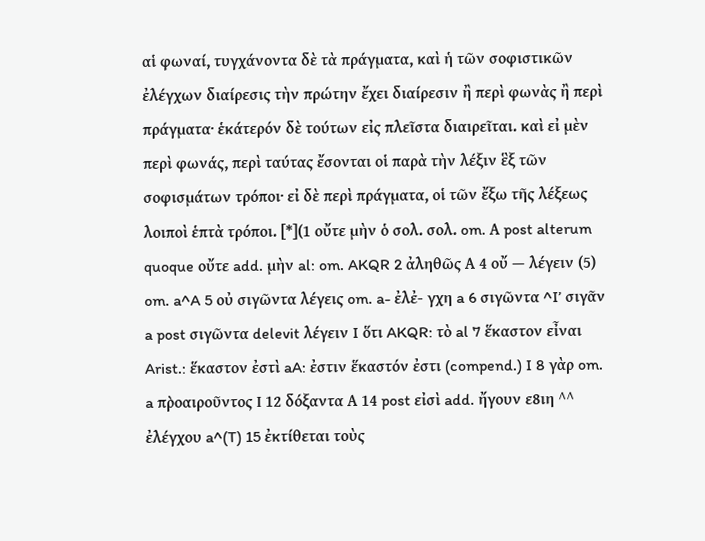αἱ φωναί, τυγχάνοντα δὲ τὰ πράγματα, καὶ ἡ τῶν σοφιστικῶν ἐλέγχων διαίρεσις τὴν πρώτην ἔχει διαίρεσιν ἢ περὶ φωνὰς ἢ περὶ πράγματα· ἑκάτερόν δὲ τούτων εἰς πλεῖστα διαιρεῖται. καὶ εἰ μὲν περὶ φωνάς, περὶ ταύτας ἔσονται οἱ παρὰ τὴν λέξιν ἓξ τῶν σοφισμάτων τρόποι· εἰ δὲ περὶ πράγματα, οἱ τῶν ἔξω τῆς λέξεως λοιποὶ ἑπτὰ τρόποι. [*](1 οὔτε μὴν ὁ σολ. σολ. om. Α post alterum quoque οὔτε add. μὴν al: om. AKQR 2 ἀληθῶς Α 4 οὔ — λέγειν (5) om. a^A 5 οὐ σιγῶντα λέγεις om. a- ἐλἐ- γχη a 6 σιγῶντα ^I’ σιγᾶν a post σιγῶντα delevit λέγειν I ὅτι AKQR: τὸ al 7 ἕκαστον εἶναι Arist.: ἕκαστον ἐστὶ aA: ἐστιν ἕκαστόν ἐστι (compend.) I 8 γὰρ om. a πρ̀οαιροῦντος Ι 12 δόξαντα Α 14 post εἰσὶ add. ἤγουν ε8ιη ^^ ἐλέγχου a^(T) 15 ἐκτίθεται τοὺς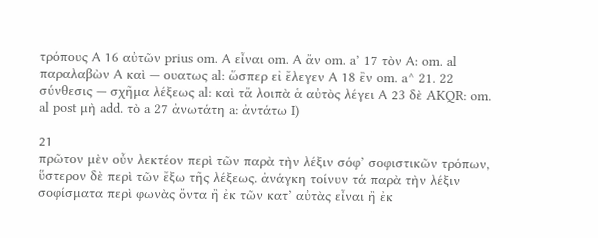τρόπους Α 16 αὐτῶν prius om. Α εἶναι om. Α ἄν om. a’ 17 τὸν Α: om. al παραλαβὼν Α καὶ — ουατως al: ὥσπερ εἰ ἔλεγεν Α 18 ἒν om. a^ 21. 22 σύνθεσις — σχῆμα λέξεως al: καὶ τἄ λοιπὰ ἁ αὐτὸς λέγει Α 23 δὲ AKQR: om. al post μὴ add. τὸ a 27 ἀνωτάτη a: ἀντάτω I)

21
πρῶτον μὲν οὖν λεκτέον περὶ τῶν παρὰ τὴν λέξιν σόφ’ σοφιστικῶν τρόπων, ὕστερον δὲ περὶ τῶν ἔξω τῆς λέξεως. ἀνάγκη τοίνυν τά παρὰ τὴν λέξιν σοφίσματα περὶ φωνὰς ὄντα ἢ ἐκ τῶν κατ’ αὐτὰς εἶναι ἢ ἐκ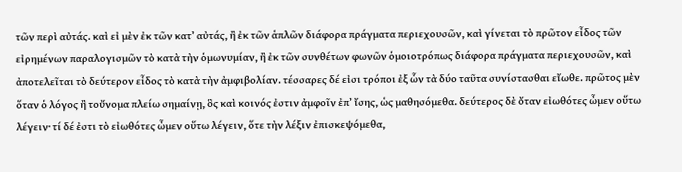τῶν περὶ αὐτάς. καὶ εἰ μὲν ἐκ τῶν κατ’ αὐτάς, ἢ ἐκ τῶν ἁπλῶν διάφορα πράγματα περιεχουσῶν, καὶ γίνεται τὸ πρῶτον εἶδος τῶν εἰρημένων παραλογισμῶν τὸ κατὰ τὴν ὁμωνυμίαν, ἢ ἐκ τῶν συνθέτων φωνῶν ὁμοιοτρόπως διάφορα πράγματα περιεχουσῶν, καὶ ἀποτελεῖται τὸ δεύτερον εἶδος τὸ κατὰ τὴν ἀμφιβολίαν. τέσσαρες δέ εἰσι τρόποι ἐξ ὧν τὰ δύο ταῦτα συνίστασθαι εἴωθε. πρῶτος μὲν ὅταν ὁ λόγος ἢ τοὔνομα πλείω σημαίνῃ, ὃς καὶ κοινός ἐστιν ἀμφοῖν ἐπ’ ἴσης, ὡς μαθησόμεθα. δεύτερος δὲ ὄταν εἰωθότες ὦμεν οὕτω λέγειν· τί δέ ἐστι τὸ εἰωθότες ὦμεν οὕτω λέγειν, ὅτε τὴν λέξιν ἐπισκεψόμεθα,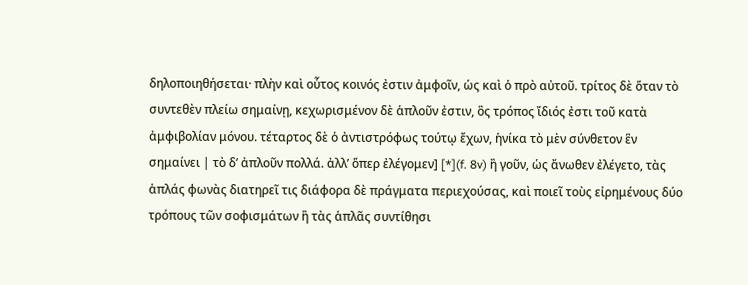δηλοποιηθήσεται· πλὴν καὶ οὗτος κοινός ἐστιν ἀμφοῖν, ὡς καὶ ὁ πρὸ αὐτοῦ. τρίτος δὲ ὅταν τὸ συντεθὲν πλείω σημαίνῃ, κεχωρισμένον δὲ ἁπλοῦν ἐστιν, ὃς τρόπος ἴδιός ἐστι τοῦ κατὰ ἀμφιβολίαν μόνου. τέταρτος δὲ ὁ ἀντιστρόφως τούτῳ ἔχων, ἡνίκα τὸ μὲν σύνθετον ἓν σημαίνει | τὸ δ’ ἀπλοῦν πολλά. ἀλλ’ ὅπερ ἐλέγομεν] [*](f. 8v) ἢ γοῦν, ὡς ἄνωθεν ἐλέγετο, τὰς ἁπλάς φωνὰς διατηρεῖ τις διάφορα δὲ πράγματα περιεχούσας, καὶ ποιεῖ τοὺς εἰρημένους δύο τρόπους τῶν σοφισμάτων ἢ τὰς ἁπλᾶς συντίθησι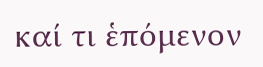καί τι ἑπόμενον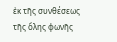ἐκ τῆς συνθέσεως τῆς ὅλης φωνῆς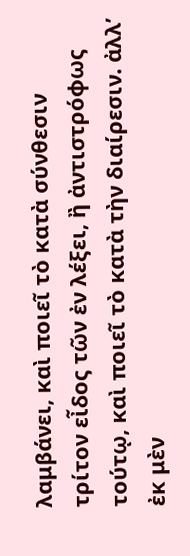λαμβάνει, καὶ ποιεῖ τὸ κατὰ σύνθεσιν τρίτον εἶδος τῶν ἐν λέξει, ἢ ἀντιστρόφως τούτῳ, καὶ ποιεῖ τὸ κατὰ τὴν διαίρεσιν. ἀλλ’ ἐκ μὲν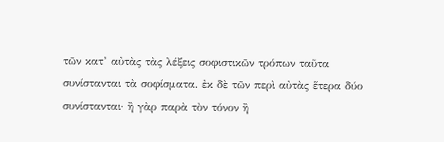τῶν κατ’ αὐτὰς τὰς λέξεις σοφιστικῶν τρόπων ταῦτα συνίστανται τὰ σοφίσματα. ἐκ δὲ τῶν περὶ αὐτὰς ἕτερα δύο συνίστανται· ἢ γὰρ παρὰ τὸν τόνον ἢ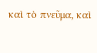καὶ τὸ πνεῦμα, καὶ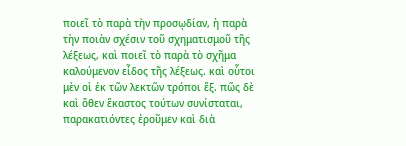ποιεῖ τὸ παρὰ τὴν προσῳδίαν, ἡ παρὰ τὴν ποιὰν σχέσιν τοῦ σχηματισμοῦ τῆς λέξεως, καὶ ποιεῖ τὸ παρὰ τὸ σχῆμα καλούμενον εἶδος τῆς λέξεως. καὶ οὗτοι μὲν οἱ ἐκ τῶν λεκτῶν τρόποι ἕξ. πῶς δὲ καὶ ὅθεν ἕκαστος τούτων συνίσταται, παρακατιόντες ἐροῦμεν καὶ διὰ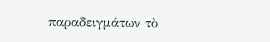παραδειγμάτων τὸ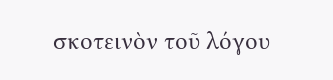σκοτεινὸν τοῦ λόγου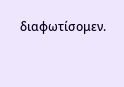διαφωτίσομεν.